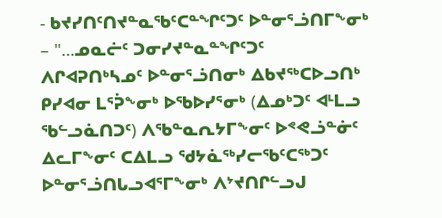- ᑲᔪᓯᑎᑦᑎᔪᓐᓇᖃᑦᑕᓐᖏᑦᑐᑦ ᐅᓐᓂᕐᓘᑎᒥᖕᓂᒃ – "…ᓄᓇᓖᑦ ᑐᓂᓯᔪᓐᓇᓐᖏᑦᑐᑦ ᐱᒋᐊᕈᑎᒃᓴᓄᑦ ᐅᓐᓂᕐᓘᑎᓂᒃ ᐃᑲᔪᖅᑕᐅᓗᑎᒃ ᑭᓯᐊᓂ ᒪᕐᕉᖕᓂᒃ ᐅᖃᐅᓯᕐᓂᒃ (ᐃᓄᒃᑐᑦ ᐊᒻᒪᓗ ᖃᓪᓗᓈᑎᑐᑦ) ᐱᖃᓐᓇᕆᔭᒥᖕᓂᑦ ᐅᕝᕙᓘᓐᓃᑦ ᐃᓚᒥᖕᓂᑦ ᑕᐃᒪᓗ ᖁᔭᓈᖅᓯᓕᖃᑦᑕᖅᑐᑦ ᐅᓐᓂᕐᓘᑎᒐᓗᐊᕐᒥᖕᓂᒃ ᐱᔾᔪᑎᒋᓪᓗᒍ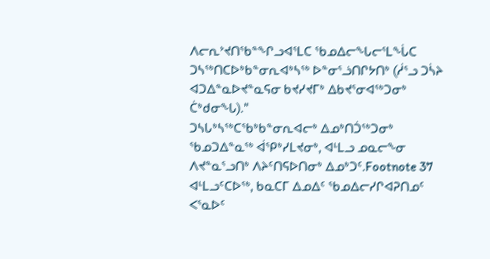ᐱᓕᕆᔾᔪᑎᖃᓐᖏᓗᐊᕐᒪᑕ ᖃᓄᐃᓕᖓᓕᕐᒪᖔᑕ ᑐᓴᖅᑎᑕᐅᒃᑲᓐᓂᕆᐊᒃᓴᖅ ᐅᓐᓂᕐᓘᑎᒋᔭᑎᒃ (ᓲᕐᓗ ᑐᓵᔨ ᐊᑐᐃᓐᓇᐅᔪᓐᓇᕋᓂ ᑲᔪᓯᔪᒥᒃ ᐃᑲᔪᕐᓂᐊᖅᑐᓂᒃ ᑖᒃᑯᓂᖓ)."
ᑐᓴᒐᒃᓴᖅᑕᖃᒃᑲᓐᓂᕆᐊᓕᒃ ᐃᓄᒃᑎᑑᖅᑐᓂᒃ ᖃᓄᑐᐃᓐᓇᖅ ᐋᕿᒃᓯᒪᔪᓂᒃ, ᐊᒻᒪᓗ ᓄᓇᓕᖕᓂ ᐱᔪᓐᓇᕐᓗᑎᒃ ᐱᔨᑦᑎᕋᐅᑎᓂᒃ ᐃᓄᒃᑐᑦ.Footnote 37 ᐊᒻᒪᓗᑦᑕᐅᖅ, ᑲᓇᑕᒥ ᐃᓄᐃᑦ ᖃᓄᐃᓕᓯᒋᐊᕈᑎᓄᑦ ᐸᕐᓇᐅᑦ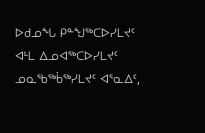ᐅᑯᓄᖓ ᑭᓐᖑᖅᑕᐅᓯᒪᔪᑦ ᐊᒻᒪ ᐃᓄᐊᖅᑕᐅᓯᒪᔪᑦ ᓄᓇᖃᖅᑳᖅᓯᒪᔪᑦ ᐊᕐᓇᐃᑦ,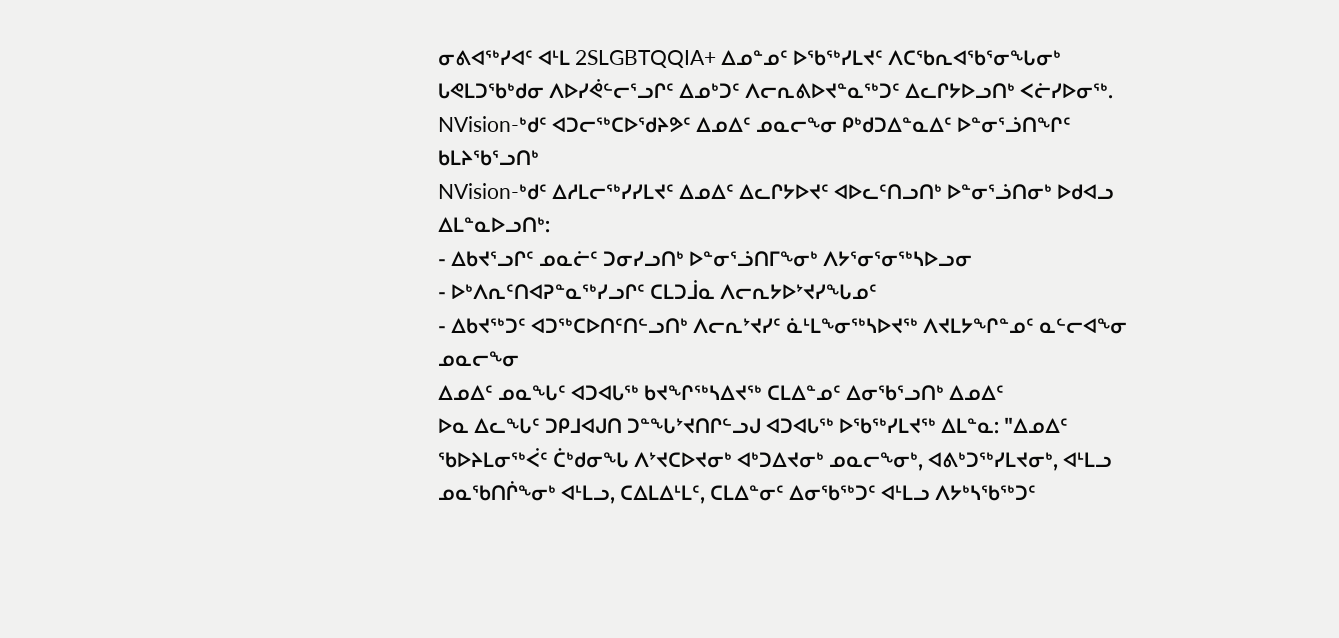ᓂᕕᐊᖅᓯᐊᑦ ᐊᒻᒪ 2SLGBTQQIA+ ᐃᓄᓐᓄᑦ ᐅᖃᖅᓯᒪᔪᑦ ᐱᑕᖃᕆᐊᖃᕐᓂᖓᓂᒃ ᒐᕙᒪᑐᖃᒃᑯᓂ ᐱᐅᓯᕚᓪᓕᕐᓗᒋᑦ ᐃᓄᒃᑐᑦ ᐱᓕᕆᕕᐅᔪᓐᓇᖅᑐᑦ ᐃᓚᒋᔭᐅᓗᑎᒃ ᐸᓖᓯᐅᓂᖅ.
NVision-ᒃᑯᑦ ᐊᑐᓕᖅᑕᐅᖁᔨᕗᑦ ᐃᓄᐃᑦ ᓄᓇᓕᖕᓂ ᑭᒃᑯᑐᐃᓐᓇᐃᑦ ᐅᓐᓂᕐᓘᑎᖏᑦ ᑲᒪᔨᖃᕐᓗᑎᒃ
NVision-ᒃᑯᑦ ᐃᓱᒪᓕᖅᓯᓯᒪᔪᑦ ᐃᓄᐃᑦ ᐃᓚᒋᔭᐅᔪᑦ ᐊᐅᓚᑦᑎᓗᑎᒃ ᐅᓐᓂᕐᓘᑎᓂᒃ ᐅᑯᐊᓗ ᐃᒪᓐᓇᐅᓗᑎᒃ:
- ᐃᑲᔪᕐᓗᒋᑦ ᓄᓇᓖᑦ ᑐᓂᓯᓗᑎᒃ ᐅᓐᓂᕐᓘᑎᒥᖕᓂᒃ ᐱᔭᕐᓂᕐᓂᖅᓴᐅᓗᓂ
- ᐅᒃᐱᕆᑦᑎᐊᕈᓐᓇᖅᓯᓗᒋᑦ ᑕᒪᑐᒨᓇ ᐱᓕᕆᔭᐅᔾᔪᓯᖓᓄᑦ
- ᐃᑲᔪᖅᑐᑦ ᐊᑐᖅᑕᐅᑎᑦᑎᓪᓗᑎᒃ ᐱᓕᕆᔾᔪᓯᑦ ᓈᒻᒪᖕᓂᖅᓴᐅᔪᖅ ᐱᔪᒪᔭᖏᓐᓄᑦ ᓇᓪᓕᐊᖕᓂ ᓄᓇᓕᖕᓂ
ᐃᓄᐃᑦ ᓄᓇᖓᑦ ᐊᑐᐊᒐᖅ ᑲᔪᖏᖅᓴᐃᔪᖅ ᑕᒪᐃᓐᓄᑦ ᐃᓂᖃᕐᓗᑎᒃ ᐃᓄᐃᑦ
ᐅᓇ ᐃᓚᖓᑦ ᑐᑭᒧᐊᒍᑎ ᑐᓐᖓᔾᔪᑎᒋᓪᓗᒍ ᐊᑐᐊᒐᖅ ᐅᖃᖅᓯᒪᔪᖅ ᐃᒪᓐᓇ: "ᐃᓄᐃᑦ ᖃᐅᔨᒪᓂᖅᐹᑦ ᑖᒃᑯᓂᖓ ᐱᔾᔪᑕᐅᔪᓂᒃ ᐊᒃᑐᐃᔪᓂᒃ ᓄᓇᓕᖕᓂᒃ, ᐊᕕᒃᑐᖅᓯᒪᔪᓂᒃ, ᐊᒻᒪᓗ ᓄᓇᖃᑎᒌᖕᓂᒃ ᐊᒻᒪᓗ, ᑕᐃᒪᐃᒻᒪᑦ, ᑕᒪᐃᓐᓂᑦ ᐃᓂᖃᖅᑐᑦ ᐊᒻᒪᓗ ᐱᔭᒃᓴᖃᖅᑐᑦ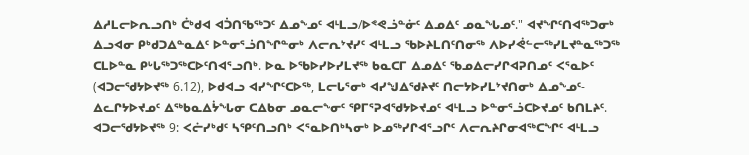ᐃᓱᒪᓕᐅᕆᓗᑎᒃ ᑖᒃᑯᐊ ᐊᑑᑎᖃᖅᑐᑦ ᐃᓄᖕᓄᑦ ᐊᒻᒪᓗ/ᐅᕝᕙᓘᓐᓃᑦ ᐃᓄᐃᑦ ᓄᓇᖓᓄᑦ." ᐊᔪᖏᑦᑎᐊᖅᑐᓂᒃ ᐃᓗᐊᓂ ᑭᒃᑯᑐᐃᓐᓇᐃᑦ ᐅᓐᓂᕐᓘᑎᖏᓐᓂᒃ ᐱᓕᕆᔾᔪᓯᑦ ᐊᒻᒪᓗ ᖃᐅᔨᒪᑎᑦᑎᓂᖅ ᐱᐅᓯᕚᓪᓕᖅᓯᒪᔪᓐᓇᖅᑐᖅ ᑕᒪᐅᓐᓇ ᑭᒡᒐᖅᑐᖅᑕᐅᑦᑎᐊᕐᓗᑎᒃ. ᐅᓇ ᐅᖃᐅᓯᐅᓯᒪᔪᖅ ᑲᓇᑕᒥ ᐃᓄᐃᑦ ᖃᓄᐃᓕᓯᒋᐊᕈᑎᓄᑦ ᐸᕐᓇᐅᑦ (ᐊᑐᓕᖁᔭᐅᔪᖅ 6.12), ᐅᑯᐊᓗ ᐊᓯᖏᑦᑕᐅᖅ, ᒪᓕᒐᕐᓂᒃ ᐊᓯᖑᐃᖁᔨᔪᑦ ᑎᓕᔭᐅᓯᒪᔾᔪᑎᓂᒃ ᐃᓄᖕᓄᑦ-ᐃᓚᒋᔭᐅᔪᓄᑦ ᐃᖅᑲᓇᐃᔮᖓᓂ ᑕᐃᑲᓂ ᓄᓇᓕᖕᓂᑦ ᕿᒥᕐᕈᐊᖁᔭᐅᔪᓄᑦ ᐊᒻᒪᓗ ᐅᓐᓂᕐᓘᑕᐅᔪᓄᑦ ᑲᑎᒪᔨᑦ.
ᐊᑐᓕᖁᔭᐅᔪᖅ 9: ᐸᓖᓯᒃᑯᑦ ᓴᕿᑦᑎᓗᑎᒃ ᐸᕐᓇᐅᑎᒃᓴᓂᒃ ᐅᓄᖅᓯᒋᐊᕐᓗᒋᑦ ᐱᓕᕆᔨᒋᓂᐊᖅᑕᖏᑦ ᐊᒻᒪᓗ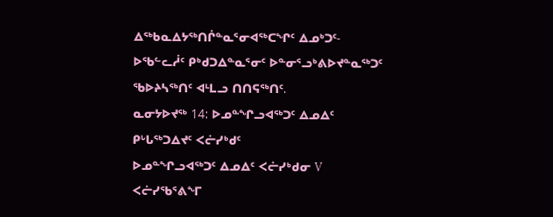ᐃᖅᑲᓇᐃᔭᖅᑎᒌᓐᓇᕐᓂᐊᖅᑕᖏᑦ ᐃᓄᒃᑐᑦ-ᐅᖃᓪᓚᓲᑦ ᑭᒃᑯᑐᐃᓐᓇᕐᓂᑦ ᐅᓐᓂᕐᓗᒃᕕᐅᔪᓐᓇᖅᑐᑦ ᖃᐅᔨᓴᖅᑎᑦ ᐊᒻᒪᓗ ᑎᑎᕋᖅᑎᑦ.
ᓇᓂᔭᐅᔪᖅ 14: ᐅᓄᓐᖏᓗᐊᖅᑐᑦ ᐃᓄᐃᑦ ᑭᒡᒐᖅᑐᐃᔪᑦ ᐸᓖᓯᒃᑯᑦ
ᐅᓄᓐᖏᓗᐊᖅᑐᑦ ᐃᓄᐃᑦ ᐸᓖᓯᒃᑯᓂ V ᐸᓖᓯᖃᕐᕕᖕᒥ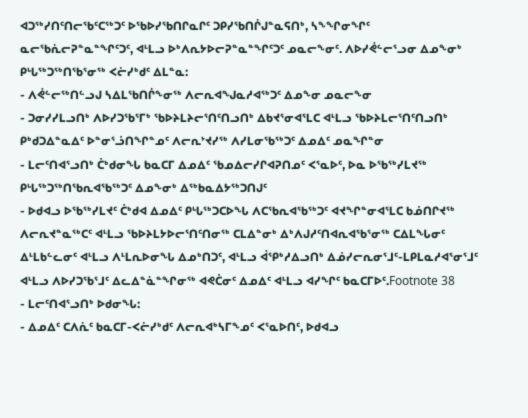ᐊᑐᖅᓯᑎᑦᑎᓕᖃᑦᑕᖅᑐᑦ ᐅᖃᐅᓯᖃᑎᒋᓇᒋᑦ ᑐᑭᓯᖃᑎᒌᒍᓐᓇᕋᑎᒃ, ᓴᖕᖏᓂᖏᑦ ᓇᓕᖃᕇᓕᕈᓐᓇᓐᖏᑦᑐᑦ, ᐊᒻᒪᓗ ᐅᒃᐱᕆᔭᐅᓕᕈᓐᓇᓐᖏᑦᑐᑦ ᓄᓇᓕᖕᓂᑦ. ᐱᐅᓯᕚᓪᓕᕐᓗᓂ ᐃᓄᖕᓂᒃ ᑭᒡᒐᖅᑐᖅᑎᖃᕐᓂᖅ ᐸᓖᓯᒃᑯᑦ ᐃᒪᓐᓇ:
- ᐱᕚᓪᓕᖅᑎᓪᓗᒍ ᓴᐃᒪᖃᑎᒌᖕᓂᖅ ᐱᓕᕆᐊᖑᓇᓱᐊᖅᑐᑦ ᐃᓄᖕᓂ ᓄᓇᓕᖕᓂ
- ᑐᓂᓯᓯᒪᓗᑎᒃ ᐱᐅᓯᑐᖃᕐᒥᒃ ᖃᐅᔨᒪᔨᓕᕐᑎᑦᑎᓗᑎᒃ ᐃᑲᔪᕐᓂᐊᕐᒪᑕ ᐊᒻᒪᓗ ᖃᐅᔨᒪᓕᕐᑎᑦᑎᓗᑎᒃ ᑭᒃᑯᑐᐃᓐᓇᐃᑦ ᐅᓐᓂᕐᓘᑎᖏᓐᓄᑦ ᐱᓕᕆᔾᔪᓯᖅ ᐱᓯᒪᓂᖃᖅᑐᑦ ᐃᓄᐃᑦ ᓄᓇᖏᓐᓂ
- ᒪᓕᑦᑎᐊᕐᓗᑎᒃ ᑖᒃᑯᓂᖓ ᑲᓇᑕᒥ ᐃᓄᐃᑦ ᖃᓄᐃᓕᓯᒋᐊᕈᑎᓄᑦ ᐸᕐᓇᐅᑦ, ᐅᓇ ᐅᖃᖅᓯᒪᔪᖅ ᑭᒡᒐᖅᑐᖅᑎᖃᕆᐊᖃᖅᑐᑦ ᐃᓄᖕᓂᒃ ᐃᖅᑲᓇᐃᔭᖅᑐᑎᒍᑦ
- ᐅᑯᐊᓗ ᐅᖃᖅᓯᒪᔪᑦ ᑖᒃᑯᐊ ᐃᓄᐃᑦ ᑭᒡᒐᖅᑐᑕᐅᖓ ᐱᑕᖃᕆᐊᖃᖅᑐᑦ ᐊᔪᖏᓐᓂᐊᕐᒪᑕ ᑲᓅᑎᒋᔪᖅ ᐱᓕᕆᔪᓐᓇᖅᑕᑦ ᐊᒻᒪᓗ ᖃᐅᔨᒪᔭᐅᓕᕐᑎᑦᑎᓂᖅ ᑕᒪᐃᓐᓂᒃ ᐃᒃᐱᒍᓱᑦᑎᐊᕆᐊᖃᕐᓂᖅ ᑕᐃᒪᖓᓂᑦ ᐃᒻᒪᑲᓪᓚᓂᑦ ᐊᒻᒪᓗ ᐱᒻᒪᕆᐅᓂᖓ ᐃᓄᒃᑎᑐᑦ, ᐊᒻᒪᓗ ᐋᕿᒃᓱᐃᓗᑎᒃ ᐃᓅᓯᓕᕆᓂᕐᒧᑦ-ᒪᑭᒪᓇᓱᐊᕐᓂᕐᒧᑦ ᐊᒻᒪᓗ ᐱᐅᓯᑐᖃᕐᒧᑦ ᐃᓚᐃᓐᓈᓐᖏᓂᖅ ᐊᕙᑖᓂᑦ ᐃᓄᐃᑦ ᐊᒻᒪᓗ ᐊᓯᖏᑦ ᑲᓇᑕᒥᐅᑦ.Footnote 38
- ᒪᓕᑦᑎᐊᕐᓗᑎᒃ ᐅᑯᓂᖓ:
- ᐃᓄᐃᑦ ᑕᐱᕇᑦ ᑲᓇᑕᒥ-ᐸᓖᓯᒃᑯᑦ ᐱᓕᕆᐊᒃᓴᒥᖕᓄᑦ ᐸᕐᓇᐅᑎᑦ, ᐅᑯᐊᓗ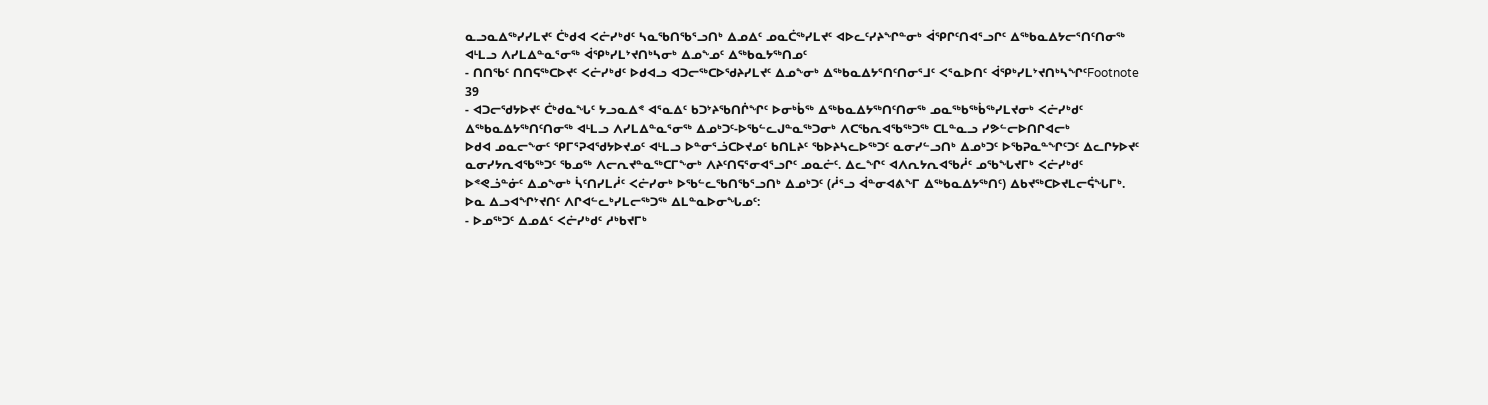ᓇᓗᓇᐃᖅᓯᓯᒪᔪᑦ ᑖᒃᑯᐊ ᐸᓖᓯᒃᑯᑦ ᓴᓇᖃᑎᖃᕐᓗᑎᒃ ᐃᓄᐃᑦ ᓄᓇᑖᖅᓯᒪᔪᑦ ᐊᐅᓚᑦᓯᔨᖏᓐᓂᒃ ᐋᕿᒋᑦᑎᐊᕐᓗᒋᑦ ᐃᖅᑲᓇᐃᔭᓕᕐᑎᑦᑎᓂᖅ ᐊᒻᒪᓗ ᐱᓯᒪᐃᓐᓇᕐᓂᖅ ᐋᕿᒃᓯᒪᔾᔪᑎᒃᓴᓂᒃ ᐃᓄᖕᓄᑦ ᐃᖅᑲᓇᔭᖅᑎᓄᑦ
- ᑎᑎᖃᑦ ᑎᑎᕋᖅᑕᐅᔪᑦ ᐸᓖᓯᒃᑯᑦ ᐅᑯᐊᓗ ᐊᑐᓕᖅᑕᐅᖁᔨᓯᒪᔪᑦ ᐃᓄᖕᓂᒃ ᐃᖅᑲᓇᐃᔭᕐᑎᑦᑎᓂᕐᒧᑦ ᐸᕐᓇᐅᑎᑦ ᐋᕿᒃᓯᒪᔾᔪᑎᒃᓴᖏᑦFootnote 39
- ᐊᑐᓕᖁᔭᐅᔪᑦ ᑖᒃᑯᓇᖓᑦ ᔭᓗᓇᐃᕝ ᐊᕐᓇᐃᑦ ᑲᑐᔾᔨᖃᑎᒌᖏᑦ ᐅᓂᒃᑳᖅ ᐃᖅᑲᓇᐃᔭᖅᑎᑦᑎᓂᖅ ᓄᓇᖅᑲᖅᑳᖅᓯᒪᔪᓂᒃ ᐸᓖᓯᒃᑯᑦ
ᐃᖅᑲᓇᐃᔭᖅᑎᑦᑎᓂᖅ ᐊᒻᒪᓗ ᐱᓯᒪᐃᓐᓇᕐᓂᖅ ᐃᓄᒃᑐᑦ-ᐅᖃᓪᓚᒍᓐᓇᖅᑐᓂᒃ ᐱᑕᖃᕆᐊᖃᖅᑐᖅ ᑕᒪᓐᓇᓗ ᓯᕗᓪᓕᐅᑎᒋᐊᓕᒃ
ᐅᑯᐊ ᓄᓇᓕᖕᓂᑦ ᕿᒥᕐᕈᐊᖁᔭᐅᔪᓄᑦ ᐊᒻᒪᓗ ᐅᓐᓂᕐᓘᑕᐅᔪᓄᑦ ᑲᑎᒪᔨᑦ ᖃᐅᔨᓴᓚᐅᖅᑐᑦ ᓇᓂᓯᓪᓗᑎᒃ ᐃᓄᒃᑐᑦ ᐅᖃᕈᓇᓐᖏᑦᑐᑦ ᐃᓚᒋᔭᐅᔪᑦ ᓇᓂᓯᔭᕆᐊᖃᖅᑐᑦ ᖃᓄᖅ ᐱᓕᕆᔪᓐᓇᖅᑕᒥᖕᓂᒃ ᐱᔨᑦᑎᕋᕐᓂᐊᕐᓗᒋᑦ ᓄᓇᓖᑦ. ᐃᓚᖏᑦ ᐊᐱᕆᔭᕆᐊᖃᓲᑦ ᓄᖃᖓᔪᒥᒃ ᐸᓖᓯᒃᑯᑦ ᐅᕝᕙᓘᓐᓃᑦ ᐃᓄᖕᓂᒃ ᓵᑦᑎᓯᒪᓲᑦ ᐸᓖᓯᓂᒃ ᐅᖃᓪᓚᖃᑎᖃᕐᓗᑎᒃ ᐃᓄᒃᑐᑦ (ᓲᕐᓗ ᐋᓐᓂᐊᕕᖕᒥ ᐃᖅᑲᓇᐃᔭᖅᑎᑦ) ᐃᑲᔪᖅᑕᐅᔪᒪᓕᕌᖓᒥᒃ. ᐅᓇ ᐃᓗᐊᖏᔾᔪᑎᑦ ᐱᒋᐊᓪᓚᒃᓯᒪᓕᖅᑐᖅ ᐃᒪᓐᓇᐅᓂᖓᓄᑦ:
- ᐅᓄᖅᑐᑦ ᐃᓄᐃᑦ ᐸᓖᓯᒃᑯᑦ ᓱᒃᑲᔪᒥᒃ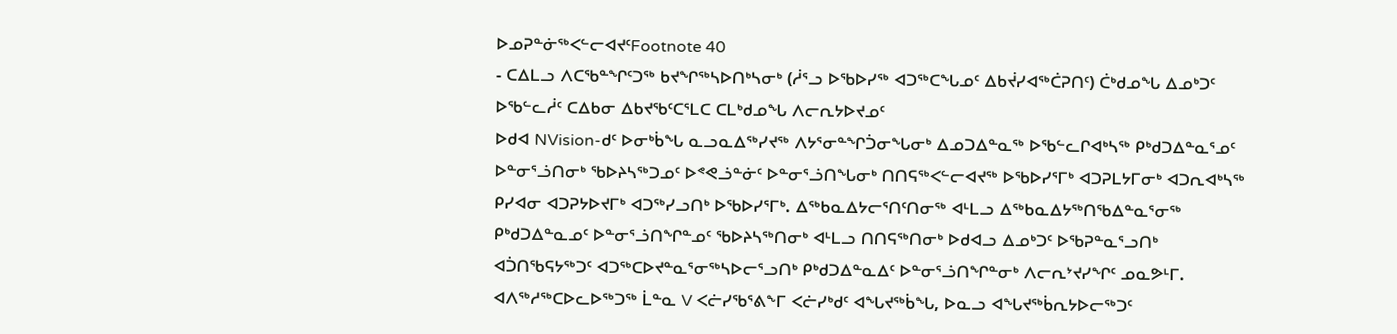ᐅᓄᕈᓐᓃᖅᐸᓪᓕᐊᔪᑦFootnote 40
- ᑕᐃᒪᓗ ᐱᑕᖃᓐᖏᑦᑐᖅ ᑲᔪᖏᖅᓴᐅᑎᒃᓴᓂᒃ (ᓲᕐᓗ ᐅᖃᐅᓯᖅ ᐊᑐᖅᑕᖓᓄᑦ ᐃᑲᔫᓯᐊᖅᑖᕈᑎᑦ) ᑖᒃᑯᓄᖓ ᐃᓄᒃᑐᑦ ᐅᖃᓪᓚᓲᑦ ᑕᐃᑲᓂ ᐃᑲᔪᖃᑦᑕᕐᒪᑕ ᑕᒪᒃᑯᓄᖓ ᐱᓕᕆᔭᐅᔪᓄᑦ
ᐅᑯᐊ NVision-ᑯᑦ ᐅᓂᒃᑳᖓ ᓇᓗᓇᐃᖅᓯᔪᖅ ᐱᔭᕐᓂᓐᖏᑑᓂᖓᓂᒃ ᐃᓄᑐᐃᓐᓇᖅ ᐅᖃᓪᓚᒋᐊᒃᓴᖅ ᑭᒃᑯᑐᐃᓐᓇᕐᓄᑦ ᐅᓐᓂᕐᓘᑎᓂᒃ ᖃᐅᔨᓴᖅᑐᓄᑦ ᐅᕝᕙᓘᓐᓃᑦ ᐅᓐᓂᕐᓘᑎᖓᓂᒃ ᑎᑎᕋᖅᐸᓪᓕᐊᔪᖅ ᐅᖃᐅᓯᕐᒥᒃ ᐊᑐᕈᒪᔭᒥᓂᒃ ᐊᑐᕆᐊᒃᓴᖅ ᑭᓯᐊᓂ ᐊᑐᕈᔭᐅᔪᒥᒃ ᐊᑐᖅᓯᓗᑎᒃ ᐅᖃᐅᓯᕐᒥᒃ. ᐃᖅᑲᓇᐃᔭᓕᕐᑎᑦᑎᓂᖅ ᐊᒻᒪᓗ ᐃᖅᑲᓇᐃᔭᖅᑎᖃᐃᓐᓇᕐᓂᖅ ᑭᒃᑯᑐᐃᓐᓇᓄᑦ ᐅᓐᓂᕐᓘᑎᖏᓐᓄᑦ ᖃᐅᔨᓴᖅᑎᓂᒃ ᐊᒻᒪᓗ ᑎᑎᕋᖅᑎᓂᒃ ᐅᑯᐊᓗ ᐃᓄᒃᑐᑦ ᐅᖃᕈᓐᓇᕐᓗᑎᒃ ᐊᑑᑎᖃᕋᔭᖅᑐᑦ ᐊᑐᖅᑕᐅᔪᓐᓇᕐᓂᖅᓴᐅᓕᕐᓗᑎᒃ ᑭᒃᑯᑐᐃᓐᓇᐃᑦ ᐅᓐᓂᕐᓘᑎᖏᓐᓂᒃ ᐱᓕᕆᔾᔪᓯᖏᑦ ᓄᓇᕗᒻᒥ.
ᐊᐱᖅᓱᖅᑕᐅᓚᐅᖅᑐᖅ ᒫᓐᓇ V ᐸᓖᓯᖃᕐᕕᖕᒥ ᐸᓖᓯᒃᑯᑦ ᐊᖓᔪᖅᑳᖓ, ᐅᓇᓗ ᐊᖓᔪᖅᑳᕆᔭᐅᓕᖅᑐᑦ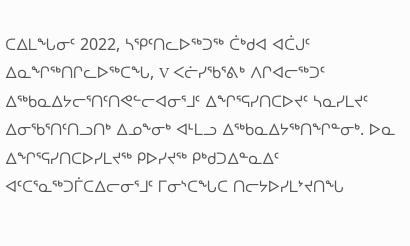ᑕᐃᒪᖓᓂᑦ 2022, ᓴᕿᑦᑎᓚᐅᖅᑐᖅ ᑖᒃᑯᐊ ᐊᑖᒍᑦ ᐃᓇᖏᖅᑎᒋᓚᐅᖅᑕᖓ, V ᐸᓖᓯᖃᕐᕕᒃ ᐱᒋᐊᓕᖅᑐᑦ ᐃᖅᑲᓇᐃᔭᓕᕐᑎᑦᑎᕙᓪᓕᐊᓂᕐᒧᑦ ᐃᖏᕐᕋᓯᑎᑕᐅᔪᑦ ᓴᓇᓯᒪᔪᑦ ᐃᓂᖃᕐᑎᑦᑎᓗᑎᒃ ᐃᓄᖕᓂᒃ ᐊᒻᒪᓗ ᐃᖅᑲᓇᐃᔭᖅᑎᖏᓐᓂᒃ. ᐅᓇ ᐃᖏᕐᕋᓯᑎᑕᐅᓯᒪᔪᖅ ᑭᐅᓯᔪᖅ ᑭᒃᑯᑐᐃᓐᓇᐃᑦ ᐊᑦᑕᕐᓇᖅᑐᒦᑕᐃᓕᓂᕐᒧᑦ ᒥᓂᔅᑕᖓᑕ ᑎᓕᔭᐅᓯᒪᔾᔪᑎᖓ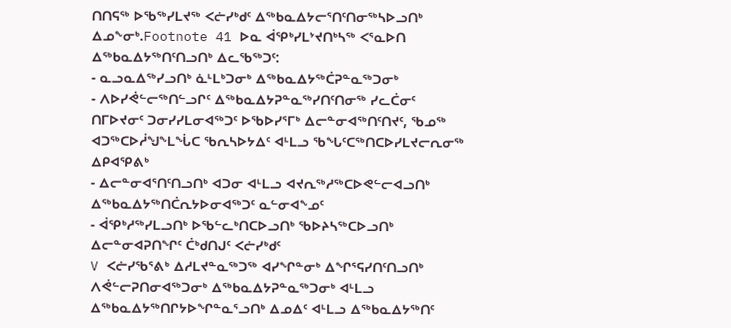ᑎᑎᕋᖅ ᐅᖃᖅᓯᒪᔪᖅ ᐸᓖᓯᒃᑯᑦ ᐃᖅᑲᓇᐃᔭᓕᕐᑎᑦᑎᓂᖅᓴᐅᓗᑎᒃ ᐃᓄᖕᓂᒃ.Footnote 41 ᐅᓇ ᐋᕿᒃᓯᒪᔾᔪᑎᒃᓴᖅ ᐸᕐᓇᐅᑎ ᐃᖅᑲᓇᐃᔭᖅᑎᑦᑎᓗᑎᒃ ᐃᓚᖃᖅᑐᑦ:
- ᓇᓗᓇᐃᖅᓯᓗᑎᒃ ᓈᒻᒪᒃᑐᓂᒃ ᐃᖅᑲᓇᐃᔭᖅᑖᕈᓐᓇᖅᑐᓂᒃ
- ᐱᐅᓯᕚᓪᓕᖅᑎᓪᓗᒋᑦ ᐃᖅᑲᓇᐃᔭᕈᓐᓇᖅᓯᑎᑦᑎᓂᖅ ᓯᓚᑖᓂᑦ ᑎᒥᐅᔪᓂᑦ ᑐᓂᓯᓯᒪᓂᐊᖅᑐᑦ ᐅᖃᐅᓯᕐᒥᒃ ᐃᓕᓐᓂᐊᖅᑎᑦᑎᔪᑦ, ᖃᓄᖅ ᐊᑐᖅᑕᐅᓲᖑᖕᒪᖔᑕ ᖃᕆᓴᐅᔭᐃᑦ ᐊᒻᒪᓗ ᖃᖓᑦᑕᖅᑎᑕᐅᓯᒪᔪᓕᕆᓂᖅ ᐃᑭᐊᕿᕕᒃ
- ᐃᓕᓐᓂᐊᕐᑎᑦᑎᓗᑎᒃ ᐊᑐᓂ ᐊᒻᒪᓗ ᐊᔪᕆᖅᓱᖅᑕᐅᕙᓪᓕᐊᓗᑎᒃ ᐃᖅᑲᓇᐃᔭᖅᑎᑖᕆᔭᐅᓂᐊᖅᑐᑦ ᓇᓪᓂᐊᖕᓄᑦ
- ᐋᕿᒃᓱᖅᓯᒪᓗᑎᒃ ᐅᖃᓪᓚᒃᑎᑕᐅᓗᑎᒃ ᖃᐅᔨᓴᖅᑕᐅᓗᑎᒃ ᐃᓕᓐᓂᐊᕈᑎᖏᑦ ᑖᒃᑯᑎᒍᑦ ᐸᓖᓯᒃᑯᑦ
V ᐸᓖᓯᖃᕐᕕᒃ ᐃᓱᒪᔪᓐᓇᖅᑐᖅ ᐊᓯᖏᓐᓂᒃ ᐃᖏᕐᕋᓯᑎᑦᑎᓗᑎᒃ ᐱᕚᓪᓕᕈᑎᓂᐊᖅᑐᓂᒃ ᐃᖅᑲᓇᐃᔭᕈᓐᓇᖅᑐᓂᒃ ᐊᒻᒪᓗ ᐃᖅᑲᓇᐃᔭᖅᑎᒋᔭᐅᖏᓐᓇᕐᓗᑎᒃ ᐃᓄᐃᑦ ᐊᒻᒪᓗ ᐃᖅᑲᓇᐃᔭᖅᑎᑦ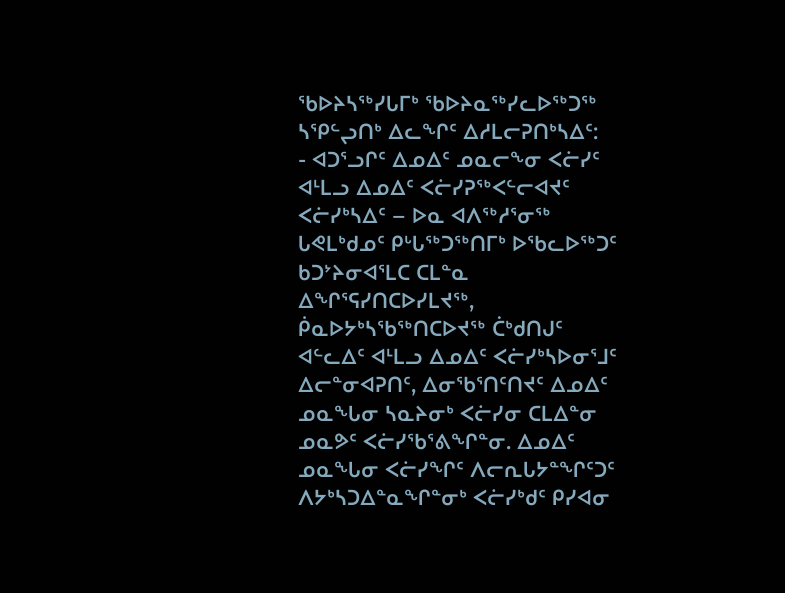ᖃᐅᔨᓴᖅᓯᒐᒥᒃ ᖃᐅᔨᓇᖅᓯᓚᐅᖅᑐᖅ ᓴᕿᓪᖢᑎᒃ ᐃᓚᖏᑦ ᐃᓱᒪᓕᕈᑎᒃᓴᐃᑦ:
- ᐊᑐᕐᓗᒋᑦ ᐃᓄᐃᑦ ᓄᓇᓕᖕᓂ ᐸᓖᓯᑦ ᐊᒻᒪᓗ ᐃᓄᐃᑦ ᐸᓖᓯᕈᖅᐸᓪᓕᐊᔪᑦ ᐸᓖᓯᒃᓴᐃᑦ – ᐅᓇ ᐊᐱᖅᓱᕐᓂᖅ ᒐᕙᒪᒃᑯᓄᑦ ᑭᒡᒐᖅᑐᖅᑎᒥᒃ ᐅᖃᓚᐅᖅᑐᑦ ᑲᑐᔾᔨᓂᐊᕐᒪᑕ ᑕᒪᓐᓇ ᐃᖏᕐᕋᓯᑎᑕᐅᓯᒪᔪᖅ, ᑮᓇᐅᔭᒃᓴᖃᖅᑎᑕᐅᔪᖅ ᑖᒃᑯᑎᒍᑦ ᐊᓪᓚᐃᑦ ᐊᒻᒪᓗ ᐃᓄᐃᑦ ᐸᓖᓯᒃᓴᐅᓂᕐᒧᑦ ᐃᓕᓐᓂᐊᕈᑎᑦ, ᐃᓂᖃᕐᑎᑦᑎᔪᑦ ᐃᓄᐃᑦ ᓄᓇᖓᓂ ᓴᓇᔨᓂᒃ ᐸᓖᓯᓂ ᑕᒪᐃᓐᓂ ᓄᓇᕗᑦ ᐸᓖᓯᖃᕐᕕᖏᓐᓂ. ᐃᓄᐃᑦ ᓄᓇᖓᓂ ᐸᓖᓯᖏᑦ ᐱᓕᕆᒐᔭᓐᖏᑦᑐᑦ ᐱᔭᒃᓴᑐᐃᓐᓇᖏᓐᓂᒃ ᐸᓖᓯᒃᑯᑦ ᑭᓯᐊᓂ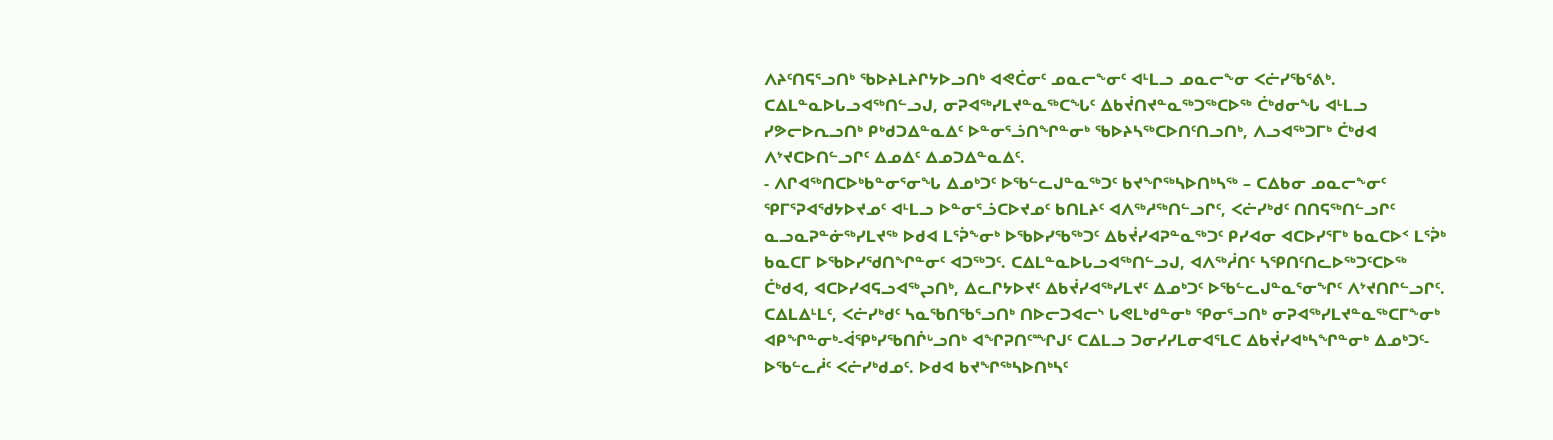ᐱᔨᑦᑎᕋᕐᓗᑎᒃ ᖃᐅᔨᒪᔨᒋᔭᐅᓗᑎᒃ ᐊᕙᑖᓂᑦ ᓄᓇᓕᖕᓂᑦ ᐊᒻᒪᓗ ᓄᓇᓕᖕᓂ ᐸᓖᓯᖃᕐᕕᒃ. ᑕᐃᒪᓐᓇᐅᒐᓗᐊᖅᑎᓪᓗᒍ, ᓂᕈᐊᖅᓯᒪᔪᓐᓇᖅᑕᖓᑦ ᐃᑲᔫᑎᔪᓐᓇᖅᑐᖅᑕᐅᖅ ᑖᒃᑯᓂᖓ ᐊᒻᒪᓗ ᓯᕗᓕᐅᕆᓗᑎᒃ ᑭᒃᑯᑐᐃᓐᓇᐃᑦ ᐅᓐᓂᕐᓘᑎᖏᓐᓂᒃ ᖃᐅᔨᓴᖅᑕᐅᑎᑦᑎᓗᑎᒃ, ᐱᓗᐊᖅᑐᒥᒃ ᑖᒃᑯᐊ ᐱᔾᔪᑕᐅᑎᓪᓗᒋᑦ ᐃᓄᐃᑦ ᐃᓄᑐᐃᓐᓇᐃᑦ.
- ᐱᒋᐊᖅᑎᑕᐅᒃᑲᓐᓂᕐᓂᖓ ᐃᓄᒃᑐᑦ ᐅᖃᓪᓚᒍᓐᓇᖅᑐᑦ ᑲᔪᖏᖅᓴᐅᑎᒃᓴᖅ – ᑕᐃᑲᓂ ᓄᓇᓕᖕᓂᑦ ᕿᒥᕐᕈᐊᖁᔭᐅᔪᓄᑦ ᐊᒻᒪᓗ ᐅᓐᓂᕐᓘᑕᐅᔪᓄᑦ ᑲᑎᒪᔨᑦ ᐊᐱᖅᓱᖅᑎᓪᓗᒋᑦ, ᐸᓖᓯᒃᑯᑦ ᑎᑎᕋᖅᑎᓪᓗᒋᑦ ᓇᓗᓇᕈᓐᓃᖅᓯᒪᔪᖅ ᐅᑯᐊ ᒪᕐᕉᖕᓂᒃ ᐅᖃᐅᓯᖃᖅᑐᑦ ᐃᑲᔫᓯᐊᕈᓐᓇᖅᑐᑦ ᑭᓯᐊᓂ ᐊᑕᐅᓯᕐᒥᒃ ᑲᓇᑕᐅᑉ ᒪᕐᕉᒃ ᑲᓇᑕᒥ ᐅᖃᐅᓯᖁᑎᖏᓐᓂᑦ ᐊᑐᖅᑐᑦ. ᑕᐃᒪᓐᓇᐅᒐᓗᐊᖅᑎᓪᓗᒍ, ᐊᐱᖅᓲᑎᑦ ᓴᕿᑎᑦᑎᓚᐅᖅᑐᑦᑕᐅᖅ ᑖᒃᑯᐊ, ᐊᑕᐅᓯᐊᕋᓗᐊᖅᖢᑎᒃ, ᐃᓚᒋᔭᐅᔪᑦ ᐃᑲᔫᓯᐊᖅᓯᒪᔪᑦ ᐃᓄᒃᑐᑦ ᐅᖃᓪᓚᒍᓐᓇᕐᓂᖏᑦ ᐱᔾᔪᑎᒋᓪᓗᒋᑦ. ᑕᐃᒪᐃᒻᒪᑦ, ᐸᓖᓯᒃᑯᑦ ᓴᓇᖃᑎᖃᕐᓗᑎᒃ ᑎᐅᓕᑐᐊᓕᔅ ᒐᕙᒪᒃᑯᓐᓂᒃ ᕿᓂᕐᓗᑎᒃ ᓂᕈᐊᖅᓯᒪᔪᓐᓇᖅᑕᒥᖕᓂᒃ ᐊᑭᖏᓐᓂᒃ-ᐋᕿᒃᓯᖃᑎᒌᒡᓗᑎᒃ ᐊᖏᕈᑎᑦᙱᒍᑦ ᑕᐃᒪᓗ ᑐᓂᓯᓯᒪᓂᐊᕐᒪᑕ ᐃᑲᔫᓯᐊᒃᓴᖏᓐᓂᒃ ᐃᓄᒃᑐᑦ-ᐅᖃᓪᓚᓲᑦ ᐸᓖᓯᒃᑯᓄᑦ. ᐅᑯᐊ ᑲᔪᖏᖅᓴᐅᑎᒃᓴᑦ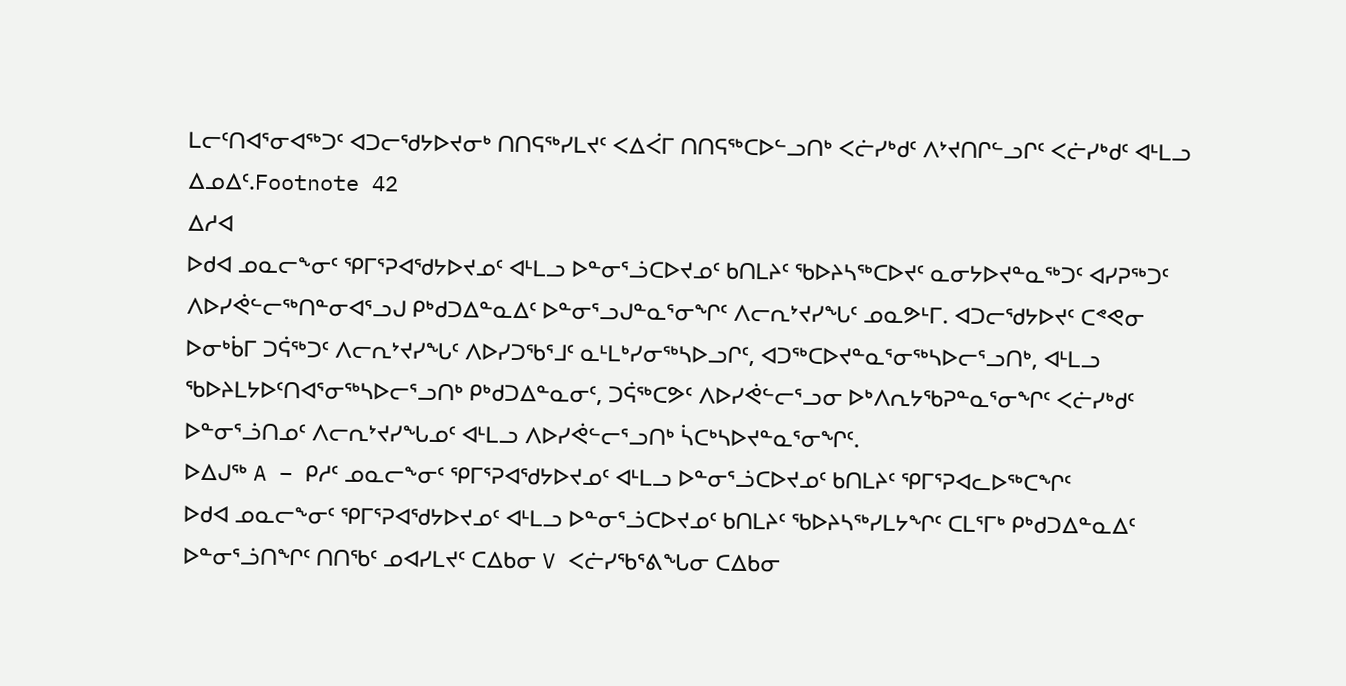ᒪᓕᑦᑎᐊᕐᓂᐊᖅᑐᑦ ᐊᑐᓕᖁᔭᐅᔪᓂᒃ ᑎᑎᕋᖅᓯᒪᔪᑦ ᐸᐃᐹᒥ ᑎᑎᕋᖅᑕᐅᓪᓗᑎᒃ ᐸᓖᓯᒃᑯᑦ ᐱᔾᔪᑎᒋᓪᓗᒋᑦ ᐸᓖᓯᒃᑯᑦ ᐊᒻᒪᓗ ᐃᓄᐃᑦ.Footnote 42
ᐃᓱᐊ
ᐅᑯᐊ ᓄᓇᓕᖕᓂᑦ ᕿᒥᕐᕈᐊᖁᔭᐅᔪᓄᑦ ᐊᒻᒪᓗ ᐅᓐᓂᕐᓘᑕᐅᔪᓄᑦ ᑲᑎᒪᔨᑦ ᖃᐅᔨᓴᖅᑕᐅᔪᑦ ᓇᓂᔭᐅᔪᓐᓇᖅᑐᑦ ᐊᓯᕈᖅᑐᑦ ᐱᐅᓯᕚᓪᓕᖅᑎᓐᓂᐊᕐᓗᒍ ᑭᒃᑯᑐᐃᓐᓇᐃᑦ ᐅᓐᓂᕐᓗᒍᓐᓇᕐᓂᖏᑦ ᐱᓕᕆᔾᔪᓯᖓᑦ ᓄᓇᕗᒻᒥ. ᐊᑐᓕᖁᔭᐅᔪᑦ ᑕᕝᕙᓂ ᐅᓂᒃᑳᒥ ᑐᕌᖅᑐᑦ ᐱᓕᕆᔾᔪᓯᖓᑦ ᐱᐅᓯᑐᖃᕐᒧᑦ ᓇᒻᒪᒃᓯᓂᖅᓴᐅᓗᒋᑦ, ᐊᑐᖅᑕᐅᔪᓐᓇᕐᓂᖅᓴᐅᓕᕐᓗᑎᒃ, ᐊᒻᒪᓗ ᖃᐅᔨᒪᔭᐅᑦᑎᐊᕐᓂᖅᓴᐅᓕᕐᓗᑎᒃ ᑭᒃᑯᑐᐃᓐᓇᓂᑦ, ᑐᕌᖅᑕᕗᑦ ᐱᐅᓯᕚᓪᓕᕐᓗᓂ ᐅᒃᐱᕆᔭᖃᕈᓐᓇᕐᓂᖏᑦ ᐸᓖᓯᒃᑯᑦ ᐅᓐᓂᕐᓘᑎᓄᑦ ᐱᓕᕆᔾᔪᓯᖓᓄᑦ ᐊᒻᒪᓗ ᐱᐅᓯᕚᓪᓕᕐᓗᑎᒃ ᓵᑕᒃᓴᐅᔪᓐᓇᕐᓂᖏᑦ.
ᐅᐃᒍᖅ A – ᑭᓱᑦ ᓄᓇᓕᖕᓂᑦ ᕿᒥᕐᕈᐊᖁᔭᐅᔪᓄᑦ ᐊᒻᒪᓗ ᐅᓐᓂᕐᓘᑕᐅᔪᓄᑦ ᑲᑎᒪᔨᑦ ᕿᒥᕐᕈᐊᓚᐅᖅᑕᖏᑦ
ᐅᑯᐊ ᓄᓇᓕᖕᓂᑦ ᕿᒥᕐᕈᐊᖁᔭᐅᔪᓄᑦ ᐊᒻᒪᓗ ᐅᓐᓂᕐᓘᑕᐅᔪᓄᑦ ᑲᑎᒪᔨᑦ ᖃᐅᔨᓴᖅᓯᒪᔭᖏᑦ ᑕᒪᕐᒥᒃ ᑭᒃᑯᑐᐃᓐᓇᐃᑦ ᐅᓐᓂᕐᓘᑎᖏᑦ ᑎᑎᖃᑦ ᓄᐊᓯᒪᔪᑦ ᑕᐃᑲᓂ V ᐸᓖᓯᖃᕐᕕᖓᓂ ᑕᐃᑲᓂ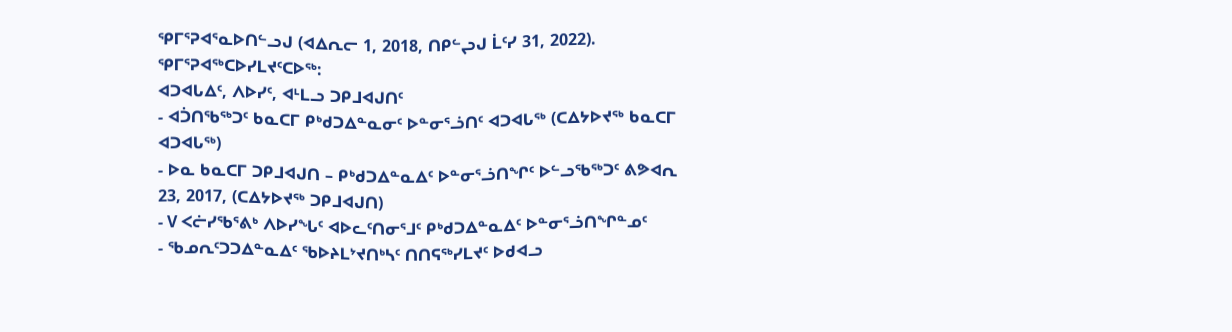ᕿᒥᕐᕈᐊᕐᓇᐅᑎᓪᓗᒍ (ᐊᐃᕆᓕ 1, 2018, ᑎᑭᓪᖢᒍ ᒫᑦᓯ 31, 2022). ᕿᒥᕐᕈᐊᖅᑕᐅᓯᒪᔪᑦᑕᐅᖅ:
ᐊᑐᐊᒐᐃᑦ, ᐱᐅᓯᑦ, ᐊᒻᒪᓗ ᑐᑭᒧᐊᒍᑎᑦ
- ᐊᑑᑎᖃᖅᑐᑦ ᑲᓇᑕᒥ ᑭᒃᑯᑐᐃᓐᓇᓂᑦ ᐅᓐᓂᕐᓘᑎᑦ ᐊᑐᐊᒐᖅ (ᑕᐃᔭᐅᔪᖅ ᑲᓇᑕᒥ ᐊᑐᐊᒐᖅ)
- ᐅᓇ ᑲᓇᑕᒥ ᑐᑭᒧᐊᒍᑎ – ᑭᒃᑯᑐᐃᓐᓇᐃᑦ ᐅᓐᓂᕐᓘᑎᖏᑦ ᐅᓪᓗᖃᖅᑐᑦ ᕕᕗᐊᕆ 23, 2017, (ᑕᐃᔭᐅᔪᖅ ᑐᑭᒧᐊᒍᑎ)
- V ᐸᓖᓯᖃᕐᕕᒃ ᐱᐅᓯᖓᑦ ᐊᐅᓚᑦᑎᓂᕐᒧᑦ ᑭᒃᑯᑐᐃᓐᓇᐃᑦ ᐅᓐᓂᕐᓘᑎᖏᓐᓄᑦ
- ᖃᓄᕆᑦᑐᑐᐃᓐᓇᐃᑦ ᖃᐅᔨᒪᔾᔪᑎᒃᓴᑦ ᑎᑎᕋᖅᓯᒪᔪᑦ ᐅᑯᐊᓗ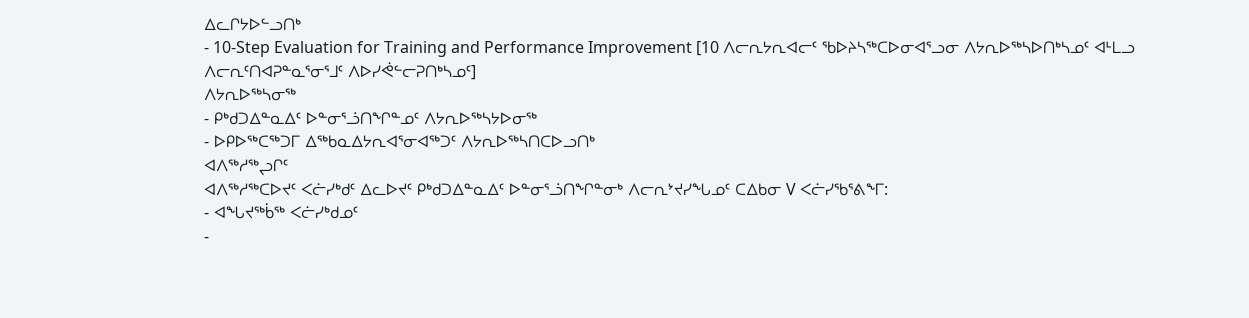ᐃᓚᒋᔭᐅᓪᓗᑎᒃ
- 10-Step Evaluation for Training and Performance Improvement [10 ᐱᓕᕆᔭᕆᐊᓕᑦ ᖃᐅᔨᓴᖅᑕᐅᓂᐊᕐᓗᓂ ᐱᔭᕆᐅᖅᓴᐅᑎᒃᓴᓄᑦ ᐊᒻᒪᓗ ᐱᓕᕆᑦᑎᐊᕈᓐᓇᕐᓂᕐᒧᑦ ᐱᐅᓯᕚᓪᓕᕈᑎᒃᓴᓄᑦ]
ᐱᔭᕆᐅᖅᓴᓂᖅ
- ᑭᒃᑯᑐᐃᓐᓇᐃᑦ ᐅᓐᓂᕐᓘᑎᖏᓐᓄᑦ ᐱᔭᕆᐅᖅᓴᔭᐅᓂᖅ
- ᐅᑭᐅᖅᑕᖅᑐᒥ ᐃᖅᑲᓇᐃᔭᕆᐊᕐᓂᐊᖅᑐᑦ ᐱᔭᕆᐅᖅᓴᑎᑕᐅᓗᑎᒃ
ᐊᐱᖅᓱᖅᖢᒋᑦ
ᐊᐱᖅᓱᖅᑕᐅᔪᑦ ᐸᓖᓯᒃᑯᑦ ᐃᓚᐅᔪᑦ ᑭᒃᑯᑐᐃᓐᓇᐃᑦ ᐅᓐᓂᕐᓘᑎᖏᓐᓂᒃ ᐱᓕᕆᔾᔪᓯᖓᓄᑦ ᑕᐃᑲᓂ V ᐸᓖᓯᖃᕐᕕᖕᒥ:
- ᐊᖓᔪᖅᑳᖅ ᐸᓖᓯᒃᑯᓄᑦ
-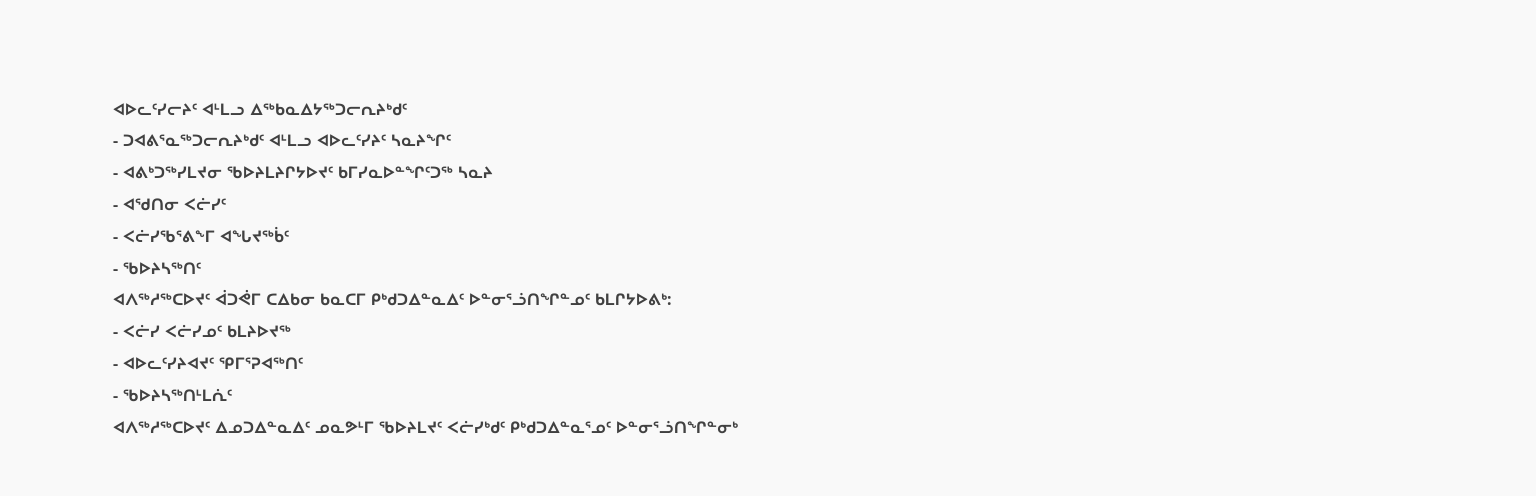ᐊᐅᓚᑦᓯᓕᔨᑦ ᐊᒻᒪᓗ ᐃᖅᑲᓇᐃᔭᖅᑐᓕᕆᔨᒃᑯᑦ
- ᑐᐊᕕᕐᓇᖅᑐᓕᕆᔨᒃᑯᑦ ᐊᒻᒪᓗ ᐊᐅᓚᑦᓯᔨᑦ ᓴᓇᔨᖏᑦ
- ᐊᕕᒃᑐᖅᓯᒪᔪᓂ ᖃᐅᔨᒪᔨᒋᔭᐅᔪᑦ ᑲᒥᓯᓇᐅᓐᖏᑦᑐᖅ ᓴᓇᔨ
- ᐊᖁᑎᓂ ᐸᓖᓯᑦ
- ᐸᓖᓯᖃᕐᕕᖕᒥ ᐊᖓᔪᖅᑳᑦ
- ᖃᐅᔨᓴᖅᑎᑦ
ᐊᐱᖅᓱᖅᑕᐅᔪᑦ ᐋᑐᕚᒥ ᑕᐃᑲᓂ ᑲᓇᑕᒥ ᑭᒃᑯᑐᐃᓐᓇᐃᑦ ᐅᓐᓂᕐᓘᑎᖏᓐᓄᑦ ᑲᒪᒋᔭᐅᕕᒃ:
- ᐸᓖᓯ ᐸᓖᓯᓄᑦ ᑲᒪᔨᐅᔪᖅ
- ᐊᐅᓚᑦᓯᔨᐊᔪᑦ ᕿᒥᕐᕈᐊᖅᑎᑦ
- ᖃᐅᔨᓴᖅᑎᒻᒪᕇᑦ
ᐊᐱᖅᓱᖅᑕᐅᔪᑦ ᐃᓄᑐᐃᓐᓇᐃᑦ ᓄᓇᕗᒻᒥ ᖃᐅᔨᒪᔪᑦ ᐸᓖᓯᒃᑯᑦ ᑭᒃᑯᑐᐃᓐᓇᕐᓄᑦ ᐅᓐᓂᕐᓘᑎᖏᓐᓂᒃ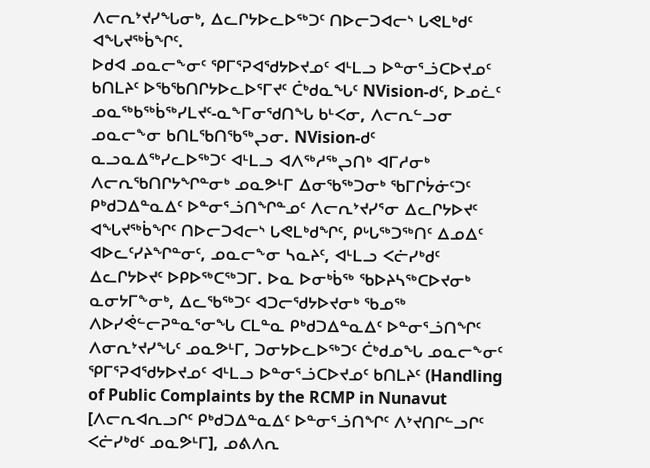ᐱᓕᕆᔾᔪᓯᖓᓂᒃ, ᐃᓚᒋᔭᐅᓚᐅᖅᑐᑦ ᑎᐅᓕᑐᐊᓕᔅ ᒐᕙᒪᒃᑯᑦ ᐊᖓᔪᖅᑳᖏᑦ.
ᐅᑯᐊ ᓄᓇᓕᖕᓂᑦ ᕿᒥᕐᕈᐊᖁᔭᐅᔪᓄᑦ ᐊᒻᒪᓗ ᐅᓐᓂᕐᓘᑕᐅᔪᓄᑦ ᑲᑎᒪᔨᑦ ᐅᖃᖃᑎᒋᔭᐅᓚᐅᕐᒥᔪᑦ ᑖᒃᑯᓇᖓᑦ NVision-ᑯᑦ, ᐅᓄᓛᑦ ᓄᓇᖅᑲᖅᑳᖅᓯᒪᔪᑦ-ᓇᖕᒥᓂᖁᑎᖓ ᑲᒻᐸᓂ, ᐱᓕᕆᓪᓗᓂ ᓄᓇᓕᖕᓂ ᑲᑎᒪᖃᑎᖃᖅᖢᓂ. NVision-ᑯᑦ ᓇᓗᓇᐃᖅᓯᓚᐅᖅᑐᑦ ᐊᒻᒪᓗ ᐊᐱᖅᓱᖅᖢᑎᒃ ᐊᒥᓱᓂᒃ ᐱᓕᕆᖃᑎᒋᔭᖏᓐᓂᒃ ᓄᓇᕗᒻᒥ ᐃᓂᖃᖅᑐᓂᒃ ᖃᒥᒋᔮᓃᑦᑐᑦ ᑭᒃᑯᑐᐃᓐᓇᐃᑦ ᐅᓐᓂᕐᓘᑎᖏᓐᓄᑦ ᐱᓕᕆᔾᔪᓯᕐᓂ ᐃᓚᒋᔭᐅᔪᑦ ᐊᖓᔪᖅᑳᖏᑦ ᑎᐅᓕᑐᐊᓕᔅ ᒐᕙᒪᒃᑯᖏᑦ, ᑭᒡᒐᖅᑐᖅᑎᑦ ᐃᓄᐃᑦ ᐊᐅᓚᑦᓯᔨᖏᓐᓂᑦ, ᓄᓇᓕᖕᓂ ᓴᓇᔨᑦ, ᐊᒻᒪᓗ ᐸᓖᓯᒃᑯᑦ ᐃᓚᒋᔭᐅᔪᑦ ᐅᑭᐅᖅᑕᖅᑐᒥ. ᐅᓇ ᐅᓂᒃᑳᖅ ᖃᐅᔨᓴᖅᑕᐅᔪᓂᒃ ᓇᓂᔭᒥᖕᓂᒃ, ᐃᓚᖃᖅᑐᑦ ᐊᑐᓕᖁᔭᐅᔪᓂᒃ ᖃᓄᖅ ᐱᐅᓯᕚᓪᓕᕈᓐᓇᕐᓂᖓ ᑕᒪᓐᓇ ᑭᒃᑯᑐᐃᓐᓇᐃᑦ ᐅᓐᓂᕐᓘᑎᖏᑦ ᐱᓂᕆᔾᔪᓯᖓᑦ ᓄᓇᕗᒻᒥ, ᑐᓂᔭᐅᓚᐅᖅᑐᑦ ᑖᒃᑯᓄᖓ ᓄᓇᓕᖕᓂᑦ ᕿᒥᕐᕈᐊᖁᔭᐅᔪᓄᑦ ᐊᒻᒪᓗ ᐅᓐᓂᕐᓘᑕᐅᔪᓄᑦ ᑲᑎᒪᔨᑦ (Handling of Public Complaints by the RCMP in Nunavut [ᐱᓕᕆᐊᕆᓗᒋᑦ ᑭᒃᑯᑐᐃᓐᓇᐃᑦ ᐅᓐᓂᕐᓘᑎᖏᑦ ᐱᔾᔪᑎᒋᓪᓗᒋᑦ ᐸᓖᓯᒃᑯᑦ ᓄᓇᕗᒻᒥ], ᓄᕕᐱᕆ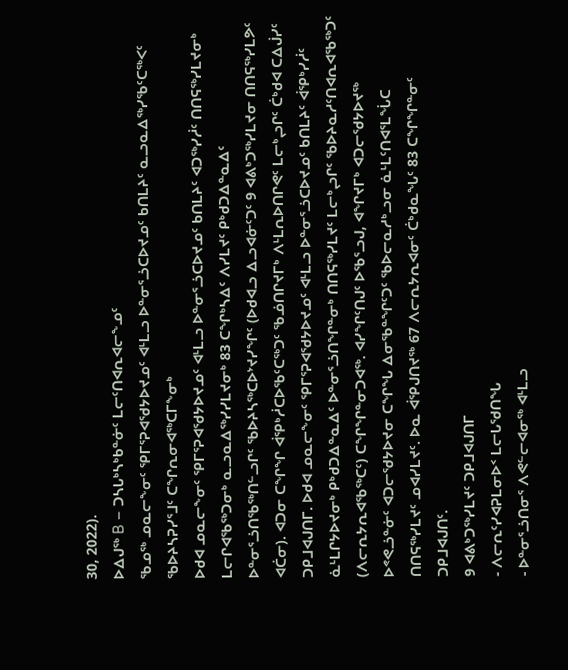30, 2022).
ᐅᐃᒍᖅ B – ᑐᓴᒐᒃᓴᒃᑲᓐᓃᑦ ᒪᓕᑦᑎᐊᕆᐊᓕᖕᓄᑦ
ᖃᓄᖅ ᓄᓇᓕᖕᓂᑦ ᕿᒥᕐᕈᐊᖁᔭᐅᔪᓄᑦ ᐊᒻᒪᓗ ᐅᓐᓂᕐᓘᑕᐅᔪᓄᑦ ᑲᑎᒪᔨᑦ ᓇᓗᓇᐃᖅᓯᖃᑦᑕᖅᐸᑦ ᖃᐅᔨᓴᕈᓯᕐᒧᑦ ᑕᖏᕆᓂᐊᖅᑕᒥᖕᓂᒃ
ᐅᑯᐊ ᓄᓇᓕᖕᓂᑦ ᕿᒥᕐᕈᐊᖁᔭᐅᔪᓄᑦ ᐊᒻᒪᓗ ᐅᓐᓂᕐᓘᑕᐅᔪᓄᑦ ᑲᑎᒪᔨᑦ ᐊᑐᖅᓯᓲᑦ ᑎᑎᕋᖅᓯᒪᔪᓂᒃ ᒪᓕᒋᐊᖃᖅᑐᓂᒃ ᓇᓗᓇᐃᖅᓯᓯᒪᔪᓂᒃ 83 ᑕᖏᒃᓴᐃᑦ ᐱᓯᒪᔪᑦ ᑭᒃᑯᑐᐃᓐᓇᐃᑦ ᐅᓐᓂᕐᓘᑎᖃᖅᑎᓪᓗᒋᑦ ᖃᐅᔨᓴᖅᑕᐅᔾᔪᓯᖏᑦ (ᐅᑯᐊᓗ ᐃᓗᐊᓃᑦᑐᑦ 9 ᐊᕕᒃᑐᖅᓯᒪᔪᓂ ᑎᑎᕋᖅᓯᒪᕗᑦ ᐊᑖᓂ). ᐊᑐᓂ ᑕᖏᖏ ᐋᕿᒃᓲᑕᐅᖃᑦᑕᖅᑐᑦ ᖃᓅᑎᒋᔪᒥᒃ ᐱᒻᒪᕆᐅᑎᒋᕙᑦ ᒪᓕᒃᖢᒋᑦ ᑖᒃᑯᐊ ᑕᐃᒎᓯᑦ ᑐᑭᒧᐊᒍᑎᒥ. ᐅᑯᐊ ᓄᓇᓕᖕᓂᑦ ᕿᒥᕐᕈᐊᖁᔭᐅᔪᓄᑦ ᐊᒻᒪᓗ ᐅᓐᓂᕐᓘᑕᐅᔪᓄᑦ ᑲᑎᒪᔨᑦ ᐋᕿᒃᓯᓲᑦ ᓈᒻᒪᒋᔭᐅᔪᓂᒃ ᑭᒃᑯᑐᐃᓐᓇᐃᑦ ᐅᓐᓂᕐᓘᑎᖏᓐᓂᒃ ᑎᑎᕋᖅᓯᒪᔪᑦ ᒪᓕᒃᖢᒋᑦ ᖃᐅᔨᓇᓱᑦᑎᐊᕆᐊᖃᖅᑐᑦ (ᐱᓕᕆᔭᕆᐊᖃᖅᑕᑦ) ᑕᖏᖏᓐᓂᑐᐊᖅ. ᐊᓯᖏᑦᑎᒍᑦ ᐅᖃᕐᓗᒍ, ᐊᖏᔪᒥᒃ ᐊᑐᓕᖁᔭᐅᔪᖅ ᐅᕝᕙᓘᓐᓃᑦ ᐊᑐᓕᖁᔭᐅᔪᓂ ᑕᖏᖓ ᐃᓂᖃᓐᖏᑦᑐᑦ ᖃᐅᓕᓇᓱᒃᓗᓂ ᓈᒻᒪᑦᑎᐊᕐᒪᖔᑕ ᑎᑎᕋᖅᓯᒪᔪᑦ ᓄᐊᓯᒪᔪᑦ. ᐅᓇ ᐋᕿᒍᑎᔪᖅ 67 ᐱᓕᕆᔭᕆᐊᓂᑦ ᑖᒃᑯᓇᖓᑦ 83 ᑕᖏᖏᓐᓂᑦ ᑐᑭᒧᐊᒍᑎᑦ.
9 ᐊᕕᒃᑐᖅᓯᒪᔪᑦ ᑐᑭᒧᐊᒍᑎᒥ
- ᐱᓕᕆᑦᓯᐊᕈᒪᓂᐅᑉ ᒪᓕᒐᖁᑎᖓ
- ᐅᓐᓂᕐᓘᑎᓂᕐ ᐱᕙᓪᓕᐊᓂᖅ ᐊᒻᒪᓗ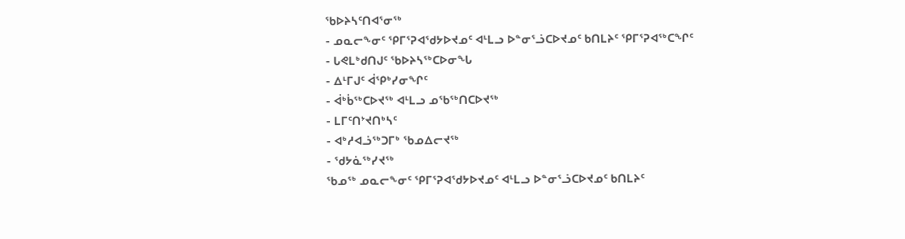ᖃᐅᔨᓴᑦᑎᐊᕐᓂᖅ
- ᓄᓇᓕᖕᓂᑦ ᕿᒥᕐᕈᐊᖁᔭᐅᔪᓄᑦ ᐊᒻᒪᓗ ᐅᓐᓂᕐᓘᑕᐅᔪᓄᑦ ᑲᑎᒪᔨᑦ ᕿᒥᕐᕈᐊᖅᑕᖏᑦ
- ᒐᕙᒪᒃᑯᑎᒍᑦ ᖃᐅᔨᓴᖅᑕᐅᓂᖓ
- ᐃᒻᒥᒍᑦ ᐋᕿᒃᓯᓂᖏᑦ
- ᐋᒃᑳᖅᑕᐅᔪᖅ ᐊᒻᒪᓗ ᓄᖃᖅᑎᑕᐅᔪᖅ
- ᒪᒥᑦᑎᔾᔪᑎᒃᓴᑦ
- ᐊᒃᓱᐊᓘᖅᑐᒥᒃ ᖃᓄᐃᓕᔪᖅ
- ᖁᔭᓈᖅᓯᔪᖅ
ᖃᓄᖅ ᓄᓇᓕᖕᓂᑦ ᕿᒥᕐᕈᐊᖁᔭᐅᔪᓄᑦ ᐊᒻᒪᓗ ᐅᓐᓂᕐᓘᑕᐅᔪᓄᑦ ᑲᑎᒪᔨᑦ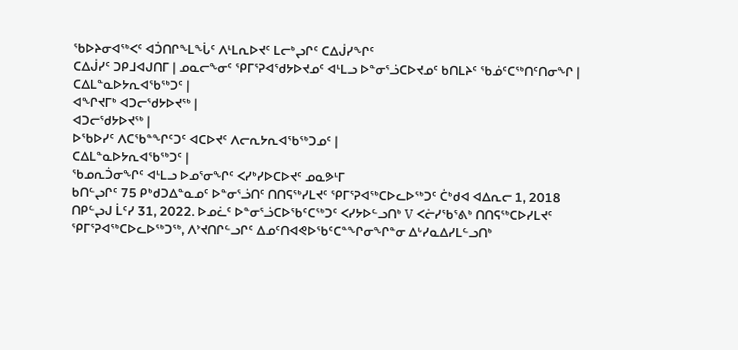ᖃᐅᔨᓂᐊᖅᐸᑦ ᐊᑑᑎᒋᖕᒪᖔᑦ ᐱᒻᒪᕆᐅᔪᑦ ᒪᓕᒃᖢᒋᑦ ᑕᐃᒎᓯᖏᑦ
ᑕᐃᒎᓯᑦ ᑐᑭᒧᐊᒍᑎᒥ | ᓄᓇᓕᖕᓂᑦ ᕿᒥᕐᕈᐊᖁᔭᐅᔪᓄᑦ ᐊᒻᒪᓗ ᐅᓐᓂᕐᓘᑕᐅᔪᓄᑦ ᑲᑎᒪᔨᑦ ᖃᓅᑦᑕᖅᑎᑦᑎᓂᖏ |
ᑕᐃᒪᓐᓇᐅᔭᕆᐊᖃᖅᑐᑦ |
ᐊᖏᔪᒥᒃ ᐊᑐᓕᖁᔭᐅᔪᖅ |
ᐊᑐᓕᖁᔭᐅᔪᖅ |
ᐅᖃᐅᓯᑦ ᐱᑕᖃᓐᖏᑦᑐᑦ ᐊᑕᐅᔪᑦ ᐱᓕᕆᔭᕆᐊᖃᖅᑐᓄᑦ |
ᑕᐃᒪᓐᓇᐅᔭᕆᐊᖃᖅᑐᑦ |
ᖃᓄᕆᑑᓂᖏᑦ ᐊᒻᒪᓗ ᐅᓄᕐᓂᖏᑦ ᐸᓯᒃᓯᐅᑕᐅᔪᑦ ᓄᓇᕗᒻᒥ
ᑲᑎᓪᖢᒋᑦ 75 ᑭᒃᑯᑐᐃᓐᓇᓄᑦ ᐅᓐᓂᕐᓘᑎᑦ ᑎᑎᕋᖅᓯᒪᔪᑦ ᕿᒥᕐᕈᐊᖅᑕᐅᓚᐅᖅᑐᑦ ᑖᒃᑯᐊ ᐊᐃᕆᓕ 1, 2018 ᑎᑭᓪᖢᒍ ᒫᑦᓯ 31, 2022. ᐅᓄᓛᑦ ᐅᓐᓂᕐᓘᑕᐅᖃᑦᑕᖅᑐᑦ ᐸᓯᔭᐅᓪᓗᑎᒃ V ᐸᓖᓯᖃᕐᕕᒃ ᑎᑎᕋᖅᑕᐅᓯᒪᔪᑦ ᕿᒥᕐᕈᐊᖅᑕᐅᓚᐅᖅᑐᖅ, ᐱᔾᔪᑎᒋᓪᓗᒋᑦ ᐃᓄᑦᑎᐊᕙᐅᖃᑦᑕᓐᖏᓂᖏᓐᓂ ᐃᒡᓯᓇᐃᓯᒪᓪᓗᑎᒃ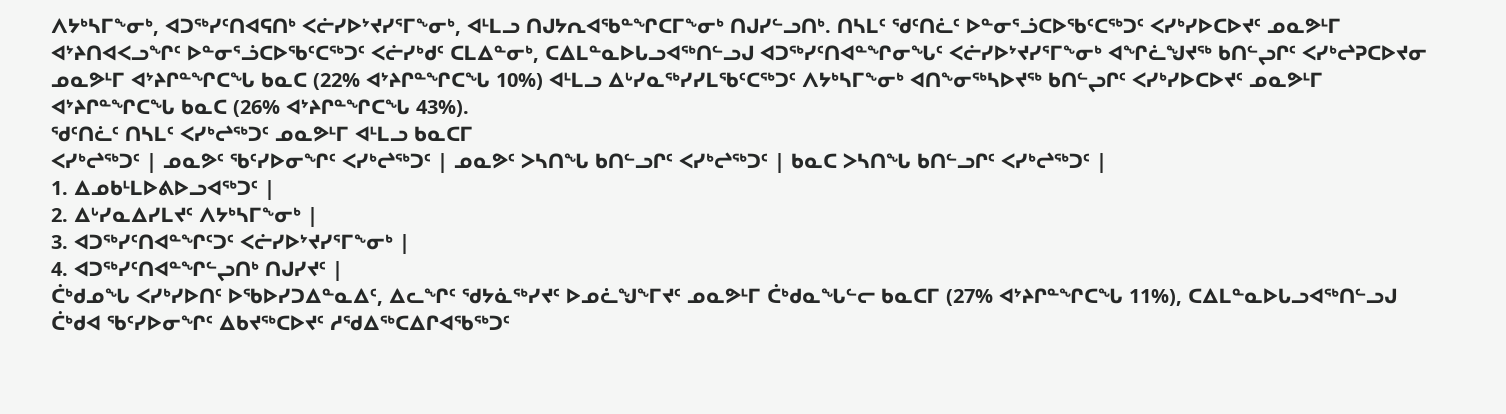ᐱᔭᒃᓴᒥᖕᓂᒃ, ᐊᑐᖅᓯᑦᑎᐊᕋᑎᒃ ᐸᓖᓯᐅᔾᔪᓯᕐᒥᖕᓂᒃ, ᐊᒻᒪᓗ ᑎᒍᔭᕆᐊᖃᓐᖏᑕᒥᖕᓂᒃ ᑎᒍᓯᓪᓗᑎᒃ. ᑎᓴᒪᑦ ᖁᑦᑎᓛᑦ ᐅᓐᓂᕐᓘᑕᐅᖃᑦᑕᖅᑐᑦ ᐸᓯᒃᓯᐅᑕᐅᔪᑦ ᓄᓇᕗᒻᒥ ᐊᔾᔨᑎᐊᐸᓗᖏᑦ ᐅᓐᓂᕐᓘᑕᐅᖃᑦᑕᖅᑐᑦ ᐸᓖᓯᒃᑯᑦ ᑕᒪᐃᓐᓂᒃ, ᑕᐃᒪᓐᓇᐅᒐᓗᐊᖅᑎᓪᓗᒍ ᐊᑐᖅᓯᑦᑎᐊᓐᖏᓂᖓᑦ ᐸᓖᓯᐅᔾᔪᓯᕐᒥᖕᓂᒃ ᐊᖏᓛᖑᔪᖅ ᑲᑎᓪᖢᒋᑦ ᐸᓯᒃᖠᕈᑕᐅᔪᓂ ᓄᓇᕗᒻᒥ ᐊᔾᔨᒋᓐᖏᑕᖓ ᑲᓇᑕ (22% ᐊᔾᔨᒋᓐᖏᑕᖓ 10%) ᐊᒻᒪᓗ ᐃᒡᓯᓇᖅᓯᓯᒪᖃᑦᑕᖅᑐᑦ ᐱᔭᒃᓴᒥᖕᓂᒃ ᐊᑎᖕᓂᖅᓴᐅᔪᖅ ᑲᑎᓪᖢᒋᑦ ᐸᓯᒃᓯᐅᑕᐅᔪᑦ ᓄᓇᕗᒻᒥ ᐊᔾᔨᒋᓐᖏᑕᖓ ᑲᓇᑕ (26% ᐊᔾᔨᒋᓐᖏᑕᖓ 43%).
ᖁᑦᑎᓛᑦ ᑎᓴᒪᑦ ᐸᓯᒃᖠᖅᑐᑦ ᓄᓇᕗᒻᒥ ᐊᒻᒪᓗ ᑲᓇᑕᒥ
ᐸᓯᒃᖠᖅᑐᑦ | ᓄᓇᕗᑦ ᖃᑦᓯᐅᓂᖏᑦ ᐸᓯᒃᖠᖅᑐᑦ | ᓄᓇᕗᑦ ᐳᓴᑎᖓ ᑲᑎᓪᓗᒋᑦ ᐸᓯᒃᖠᖅᑐᑦ | ᑲᓇᑕ ᐳᓴᑎᖓ ᑲᑎᓪᓗᒋᑦ ᐸᓯᒃᖠᖅᑐᑦ |
1. ᐃᓄᑲᒻᒪᐅᕕᐅᓗᐊᖅᑐᑦ |
2. ᐃᒡᓯᓇᐃᓯᒪᔪᑦ ᐱᔭᒃᓴᒥᖕᓂᒃ |
3. ᐊᑐᖅᓯᑦᑎᐊᓐᖏᑦᑐᑦ ᐸᓖᓯᐅᔾᔪᓯᕐᒥᖕᓂᒃ |
4. ᐊᑐᖅᓯᑦᑎᐊᓐᖏᓪᖢᑎᒃ ᑎᒍᓯᔪᑦ |
ᑖᒃᑯᓄᖓ ᐸᓯᒃᓯᐅᑎᑦ ᐅᖃᐅᓯᑐᐃᓐᓇᐃᑦ, ᐃᓚᖏᑦ ᖁᔭᓈᖅᓯᔪᑦ ᐅᓄᓛᖑᖕᒥᔪᑦ ᓄᓇᕗᒻᒥ ᑖᒃᑯᓇᖓᓪᓕ ᑲᓇᑕᒥ (27% ᐊᔾᔨᒋᓐᖏᑕᖓ 11%), ᑕᐃᒪᓐᓇᐅᒐᓗᐊᖅᑎᓪᓗᒍ ᑖᒃᑯᐊ ᖃᑦᓯᐅᓂᖏᑦ ᐃᑲᔪᖅᑕᐅᔪᑦ ᓱᖁᐃᖅᑕᐃᒋᐊᖃᖅᑐᑦ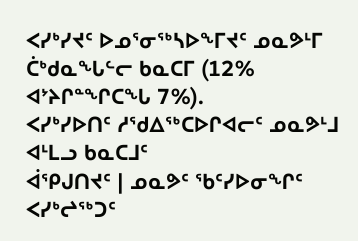ᐸᓯᒃᓯᔪᑦ ᐅᓄᕐᓂᖅᓴᐅᖕᒥᔪᑦ ᓄᓇᕗᒻᒥ ᑖᒃᑯᓇᖓᓪᓕ ᑲᓇᑕᒥ (12% ᐊᔾᔨᒋᓐᖏᑕᖓ 7%).
ᐸᓯᒃᓯᐅᑎᑦ ᓱᖁᐃᖅᑕᐅᒋᐊᓕᑦ ᓄᓇᕗᒻᒧ ᐊᒻᒪᓗ ᑲᓇᑕᒧᑦ
ᐋᕿᒍᑎᔪᑦ | ᓄᓇᕗᑦ ᖃᑦᓯᐅᓂᖏᑦ ᐸᓯᒃᖠᖅᑐᑦ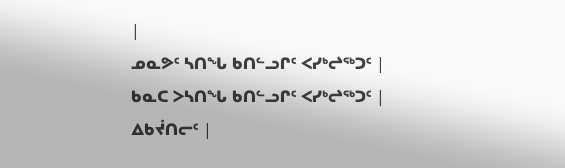|
ᓄᓇᕗᑦ ᓴᑎᖓ ᑲᑎᓪᓗᒋᑦ ᐸᓯᒃᖠᖅᑐᑦ |
ᑲᓇᑕ ᐳᓴᑎᖓ ᑲᑎᓪᓗᒋᑦ ᐸᓯᒃᖠᖅᑐᑦ |
ᐃᑲᔫᑎᓕᑦ |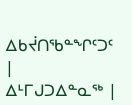ᐃᑲᔫᑎᖃᓐᖏᑦᑐᑦ |
ᐃᒻᒥᒍᑐᐃᓐᓇᖅ |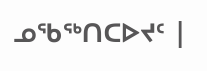ᓄᖃᖅᑎᑕᐅᔪᑦ |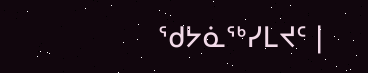ᖁᔭᓈᖅᓯᒪᔪᑦ |